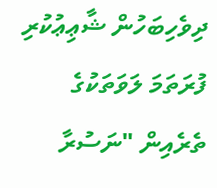ދިވެހިބަހުން ޝާޢިޢުކުރި ފުރަތަމަ ލަވަތަކުގެ ތެރެއިން "ނަސުރާ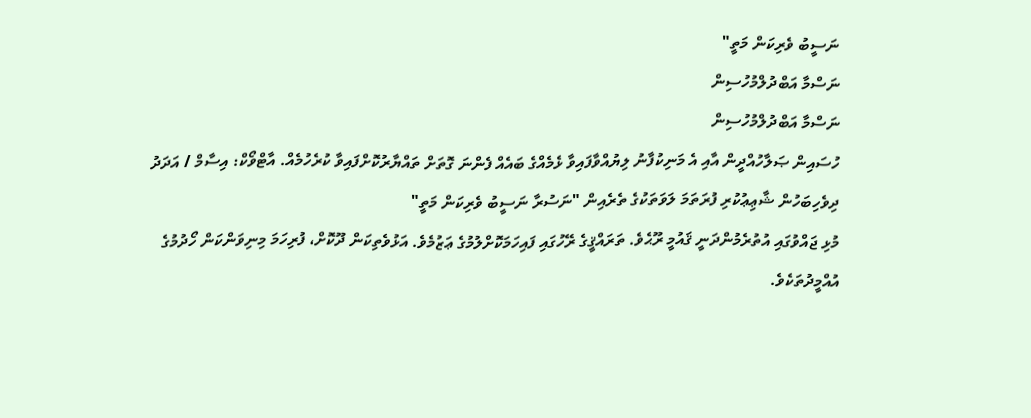ނަސީބު ވެރިކަން މަތީ"
ނަސްމާ އަބްދުލްމުހުސިން
ނަސްމާ އަބްދުލްމުހުސިން
ހުސައިން ޞަލާހުއްދީން އާއި އެ މަނިކުފާނު ލިޔުއްވާފައިވާ ޅެމެއްގެ ބައެއް ފެންނަ ގޮތަށް ތައްޔާރުކޮށްފައިވާ ކުރެހުމެއް. އާޓްވޯކް: އިސާމް / އަދަދު
ދިވެހިބަހުން ޝާޢިޢުކުރި ފުރަތަމަ ލަވަތަކުގެ ތެރެއިން "ނަސުރާ ނަސީބު ވެރިކަން މަތީ"
މުޅި ޖައްވުގައި އުތުރެމުންދަނީ ޤައުމީ ރޫޙެވެ. ތަރައްޤީގެ ރޭހުގައި ފައިހަމަކޮށްލުމުގެ ޢަޒުމެވެ. އަޅުވެތިކަން ދޫކޮށް، ފުރިހަމަ މިނިވަންކަން ހޯދުމުގެ އުއްމީދުތަކެވެ.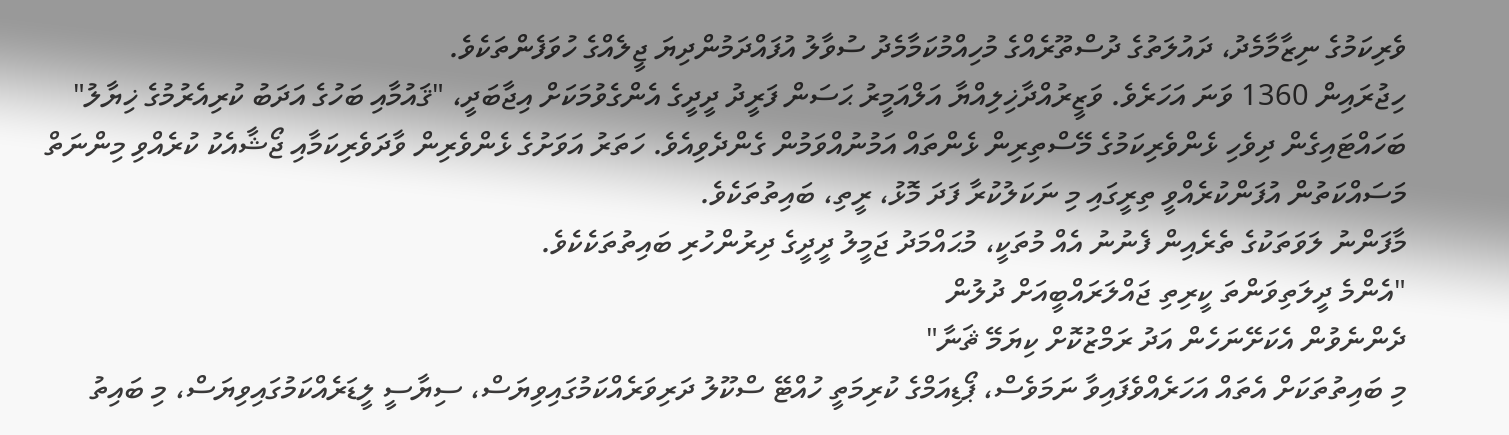ވެރިކަމުގެ ނިޒާމާމެދު، ދައުލަތުގެ ދުސްތޫރެއްގެ މުހިއްމުކަމާމެދު ސުވާލު އުފައްދަމުންދިޔަ ޖީލެއްގެ ހުވަފެންތަކެވެ.
ހިޖުރައިން 1360 ވަނަ އަހަރެވެ. ވަޒީރުއްދާޚިލިއްޔާ އަލްއަމީރު ޙަސަން ފަރީދު ދީދީގެ އެންގެވުމަކަށް އިޖާބަދީ، "ޤައުމާއި ބަހުގެ އަދަބު ކުރިއެރުމުގެ ޚިޔާލު" ބަހައްޓައިގެން ދިވެހި ޅެންވެރިކަމުގެ މޭސްތިރިން ޅެންތައް އަމުނުއްވަމުން ގެންދެވިއެވެ. ހަތަރު އަވަށުގެ ޅެންވެރިން ވާދަވެރިކަމާއި ޖޯޝާއެކު ކުރެއްވި މިންނަތް މަސައްކަތުން އުފަންކުރެއްވީ ތިރީގައި މި ނަކަލުކުރާ ފަދަ މޮޅު، ރީތި، ބައިތުތަކެވެ.
މާފަންނު ލަވަތަކުގެ ތެރެއިން ފެނުނު އެއް މުތަކީ، މުޙައްމަދު ޖަމީލު ދީދީގެ ދިރުންހުރި ބައިތުތަކެކެވެ.
"އެންމެ ދީލަތިވަންތަ ކީރިތި ޖައްލަރައްބީއަށް ދުލުން
ދެންނެވުން އެކަށޭނަހެން އަދު ރަމްޒުކޮށް ކިޔަމޭ ޘަނާ"
މި ބައިތުތަކަށް އެތައް އަހަރެއްވެފައިވާ ނަމަވެސް، ޕޯޑިއަމްގެ ކުރިމަތީ ހުއްޓޭ ސްކޫލު ދަރިވަރެއްކަމުގައިވިޔަސް، ސިޔާސީ ލީޑަރެއްކަމުގައިވިޔަސް، މި ބައިތު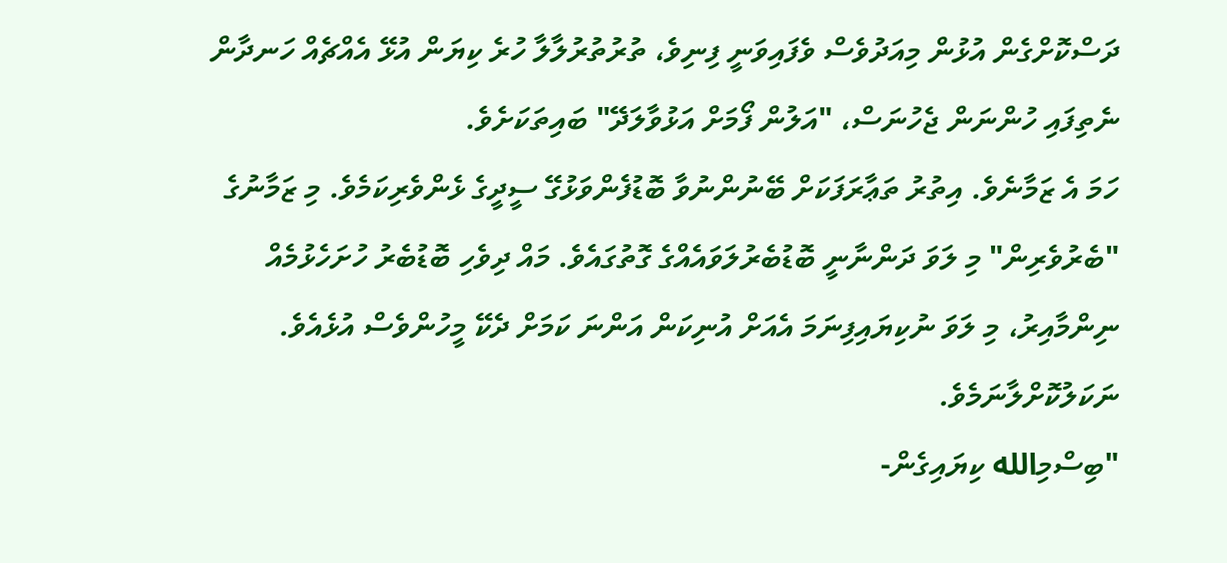ދަސްކޮށްގެން އުޅުން މިއަދުވެސް ވެފައިވަނީ ފިނިވެ، ތުރުތުރުލާލާ ހުރެ ކިޔަން އުޅޭ އެއްޗެއް ހަނދާން ނެތިފައި ހުންނަން ޖެހުނަސް، "އަލުން ފޯމަށް އަޅުވާލަދޭ" ބައިތަކަށެވެ.
ހަމަ އެ ޒަމާނެވެ. އިތުރު ތަޢާރަފަކަށް ބޭނުންނުވާ ބޮޑުފެންވަޅުގޭ ސީދީގެ ޅެންވެރިކަމެވެ. މި ޒަމާނުގެ "ބެރުވެރިން" މި ލަވަ ދަންނާނީ ބޮޑުބެރުލަވައެއްގެ ގޮތުގައެވެ. މައް ދިވެހި ބޮޑުބެރު ހުށަހެޅުމެއް ނިންމާއިރު، މި ލަވަ ނުކިޔައިފިނަމަ އެއަށް އުނިކަން އަންނަ ކަމަށް ދެކޭ މީހުންވެސް އުޅެއެވެ. ނަކަލުކޮށްލާނަމެވެ.
"ބިސްމިالله ކިޔައިގެން-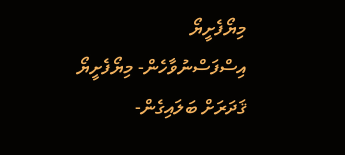މިޔޯފެށީޔޯ
އިސްފަސްނުވާހެން- މިޔޯފެށީޔޯ
ޤަދަރަށް ބަލައިގެން-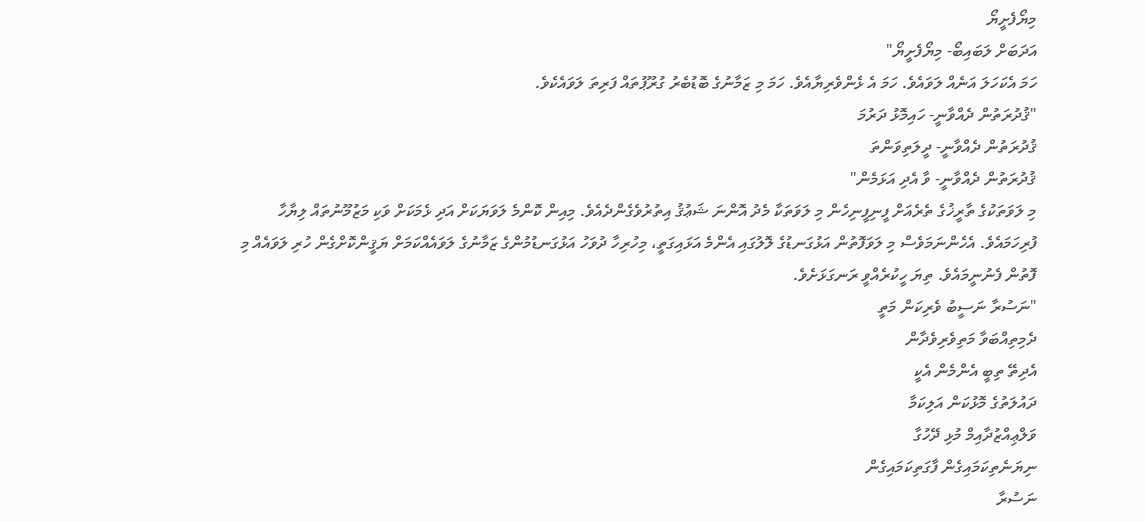މިޔޯފެށީޔޯ
އަދަބަށް ލަބައިބޯ- މިޔޯފެށީޔޯ"
ހަމަ އެކަހަލަ އަނެއް ލަވައެވެ. ހަމަ އެ ޅެންވެރިޔާއެވެ. ހަމަ މި ޒަމާނުގެ ބޮޑުބެރު ގުރޫޕުތައް ފަރިތަ ލަވައެކެވެ.
"ޤުދުރަތުން ދެއްވާނީ- ހައިމޮޅު ދަރުމަ
ޤުދުރަތުން ދެއްވާނީ- ދީލަތިވަންތަ
ޤުދުރަތުން ދެއްވާނީ- ވާ އެދި އަޅަމެން"
މި ލަވަތަކުގެ ތާރީޚުގެ ތެރެއަށް ފީނިފީނިހެން މި ލަވަތަކާ މެދު އޮންނަ ޝަޢުޤު އިތުރުވެގެންދެއެވެ. މިއިން ކޮންމެ ލަވަޔަކަށް އަދި ޅެމަކަށް ވަކި މަޒުމޫނުތައް ލިޔާހާ ފުރިހަމައެވެ. އެހެންނަމަވެސް މި ލަވަފޮތުން އަޅުގަނޑުގެ ލޮލުގައި އެންމެ އަޅައިގަތީ، މިހުރިހާ ދުވަހު އަޅުގަނޑުމުންގެ ޒަމާނުގެ ލަވައެއްކަމަށް ޔަޤީންކޮށްގެން ހުރި ލަވައެއް މި ފޮތުން ފެނުނީމައެވެ. ތިޔަ ހީކުރެއްވީ ރަނގަޅަށެވެ.
"ނަސުރާ ނަސީބު ވެރިކަން މަތީ
ދެމިތިއްބަވާ މަތިވެރިވެދާން
އެދިތޭ ތިބީ އެންމެން އެކީ
ދައުލަތުގެ މޮޅުކަން އަލިކަމާ
ވަލްޢިއްޒުދާއިމް މުޅި ދޭހުގާ
ނިޔަނެތިކަމައިގެން ފާގަތިކަމައިގެން
ނަސުރާ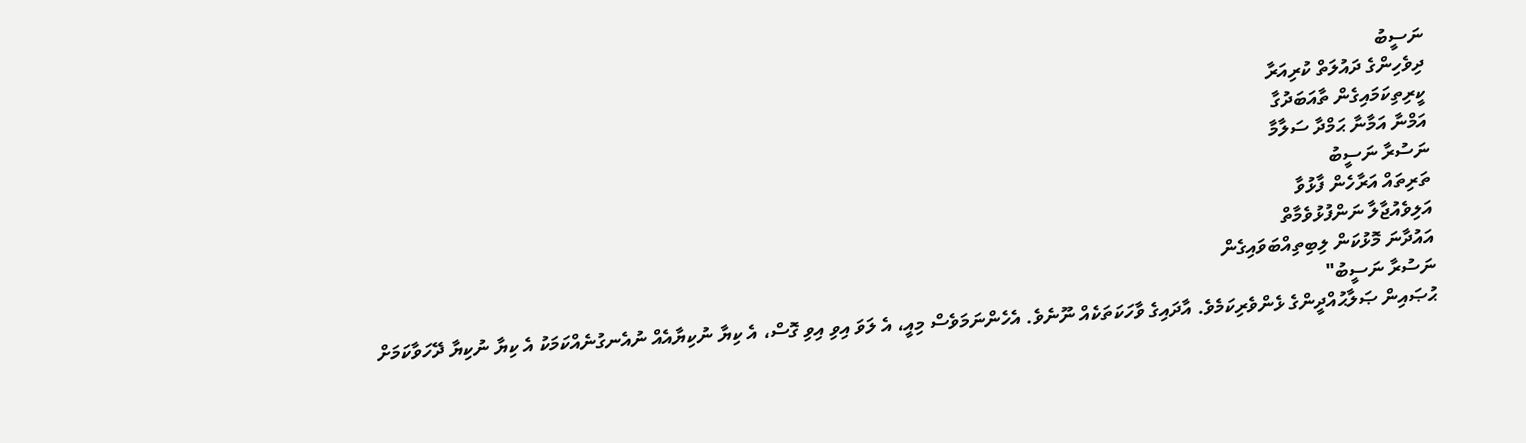ނަސީބު
ދިވެހިންގެ ދައުލަތް ކުރިއަރާ
ކީރިތިކަމައިގެން ތާއަބަދުގާ
އަމްނާ އަމާނާ ޙަމްދާ ސަލާމާ
ނަސުރާ ނަސީބު
ތަރިތައް އަރާހެން ފާޅުވާ
އަލިވެއުޖާލާ ނަންފުޅުވެމާތް
އައުދާނަ މޮޅުކަން ލިބިތިއްބަވައިގެން
ނަސުރާ ނަސީބު"
ޙުޞައިން ޞަލާޙުއްދީންގެ ޅެންވެރިކަމެވެ. އާދައިގެ ވާހަކަތަކެއް ނޫނެވެ. އެހެންނަމަވެސް މިއީ، އެ ލަވަ އިވި އިވި ގޮސް، އެ ކިޔާ ނުކިޔާއެއް ނުއެނގުނެއްކަމަކު އެ ކިޔާ ނުކިޔާ ދޭހަވާކަމަށް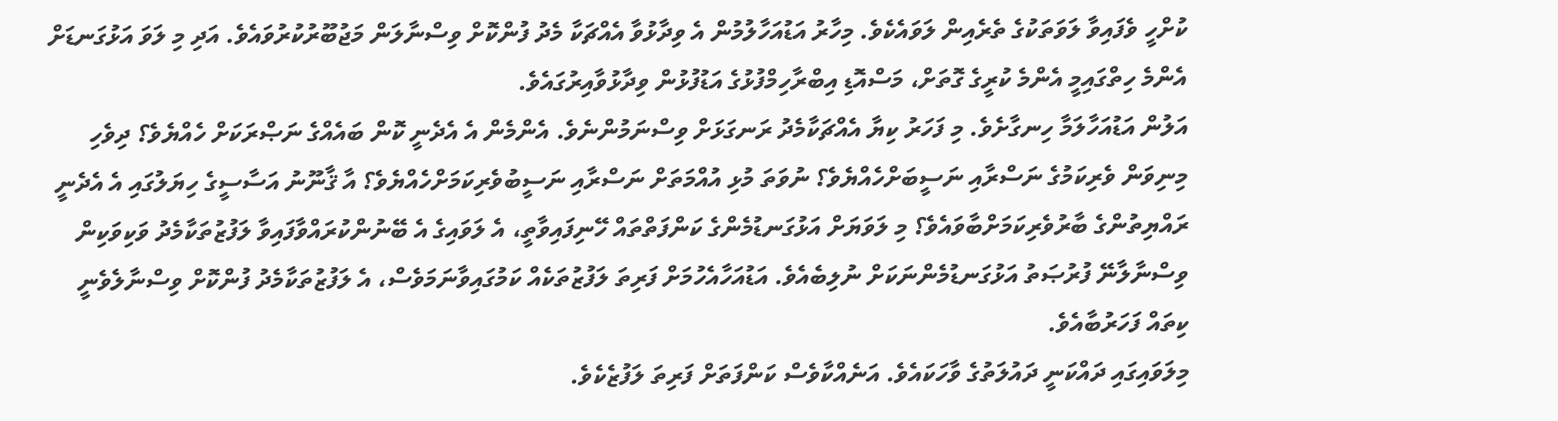ކުށްހީ ވެފައިވާ ލަވަތަކުގެ ތެރެއިން ލަވައެކެވެ. މިހާރު އަޑުއަހާލުމުން އެ ވިދާޅުވާ އެއްޗަކާ މެދު ފުންކޮށް ވިސްނާލަން މަޖުބޫރުކުރުވައެވެ. އަދި މި ލަވަ އަޅުގަނޑަށް އެންމެ ހިތްގައިމީ އެންމެ ކުރީގެ ގޮތަށް، މަސްއޮޑި އިބްރާހިމްފުޅުގެ އަޑުފުޅުން ވިދާޅުވާއިރުގައެވެ.
އަލުން އަޑުއަހާލަމާ ހިނގާށެވެ. މި ފަހަރު ކިޔާ އެއްޗަކާމެދު ރަނގަޅަށް ވިސްނަމުންނެވެ. އެންމެން އެ އެދެނީ ކޮން ބައެއްގެ ނަޞްރަކަށް ހެއްޔެވެ؟ ދިވެހި މިނިވަން ވެރިކަމުގެ ނަސްރާއި ނަސީބަށްހެއްޔެވެ؟ ނުވަތަ މުޅި އުއްމަތަށް ނަސްރާއި ނަސީބުވެރިކަމަށްހެއްޔެވެ؟ އާ ޤާނޫނު އަސާސީގެ ހިޔަލުގައި އެ އެދެނީ ރައްޔިތުންގެ ބާރުވެރިކަމަށްބާވައެވެ؟ މި ލަވަޔަށް އަޅުގަނޑުމެންގެ ކަންފަތްތައް ހޭނިފައިވާތީ، އެ ލަވައިގެ އެ ބޭނުންކުރައްވާފައިވާ ލަފުޒުތަކާމެދު ވަކިވަކިން ވިސްނާލާނޭ ފުރުޞަތު އަޅުގަނޑުމެންނަކަށް ނުލިބެއެވެ. އަޑުއަހާއެހުމަށް ފަރިތަ ލަފުޒުތަކެއް ކަމުގައިވާނަމަވެސް، އެ ލަފުޒުތަކާމެދު ފުންކޮށް ވިސްނާލެވެނީ ކިތައް ފަހަރުބާއެވެ.
މިލަވައިގައި ދައްކަނީ ދައުލަތުގެ ވާހަކައެވެ. އަނެއްކާވެސް ކަންފަތަށް ފަރިތަ ލަފުޒެކެވެ.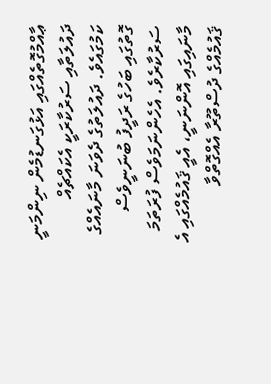ޢާއްމުގޮތެއްގައި އަޅުގަނޑުމެން ނިންމަނީ ދައުލަތާއި ސަރުކާރަކީ އެކައްޗެއް ކަމުގައެވެ. ދައުލަތުގެ ދެވަނަ މާނައެއްގެ ގޮތުގައި ބަހުގެ ރަދީފު ބުނަނީވެސް ސަރުކާރެވެ. އެހެންނަމަވެސް ފުރަތަމަ މާނައިގައި އޮންނަނީ، އެއީ ޤައުމެއްގައި އެ ޤައުމެއްގެ ދުސްތޫރާ އެއްގޮތްވާ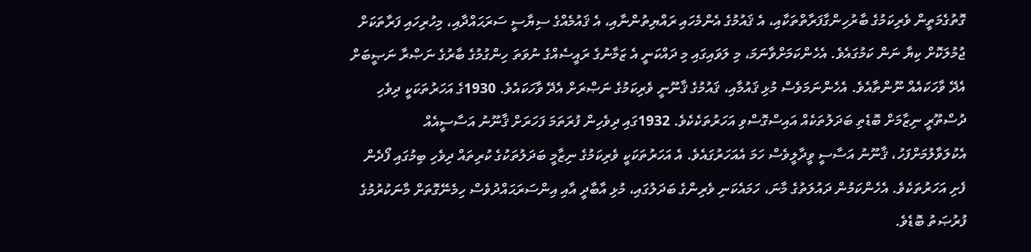ގޮތުގެމަތީން ވެރިކަމުގެ ބާރުހިންގާފަރާތްތަކާއި، އެ ޤައުމުގެ އެންމެހައި ރައްޔިތުންނާއި، އެ ޤައުމެއްގެ ސިޔާސީ ސަރަޙައްދާއި، މިހުރިހައި ފަރާތަކަށް ޖުމުލަކޮށް ކިޔާ ނަން ކަމުގައެވެ. އެހެންކަމަށްވާނަމަ، މި ލަވައިގައި މި ދައްކަނީ އެ ޒަމާނުގެ ރައީސެއްގެ ނުވަތަ ހިންގުމުގެ ބާރުގެ ނަޞްރާ ނަޞީބަށް އެދޭ ވާހަކައެއް ނޫންތާއެވެ. އެހެންނަމަވެސް މުޅި ޤައުމާއި، ޤައުމުގެ ޤާނޫނީ ވެރިކަމުގެ ނަޞްރަށް އެދޭ ވާހަކައެވެ. 1930ގެ އަހަރުތަކަކީ ދިވެހި ދުސްތޫރީ ނިޒާމަށް ބޮޑެތި ބަދަލުތަކެއް އައިސްގޮސްވި އަހަރުތަކެކެވެ. 1932ގައި ދިވެހިން ފުރަތަމަ ފަހަރަށް ޤާނޫނު އަސާސީއެއް އެކުލަވާލުމަށްފަހު، ޤާނޫނު އަސާސީ ވީދާލީވެސް ހަމަ އެއަހަރުގައެވެ. އެ އަހަރުތަކަކީ ވެރިކަމުގެ ނިޒާމީ ބަދަލުތަކުގެ ކުރިތައް ދިވެހި ބިމުގައި ފޯދެން ފެށި އަހަރުތަކެވެ. އެހެންކަމުން ދައުލަތުގެ މާނަ، ހަމައެކަނި ވެރިންގެ ބަދަލުގައި، މުޅި އާބާދީ އާއި އިންސަރަޙައްދުވެސް ހިމެނޭގޮތަށް މާނަކުރުމުގެ ފުރުޞަތު ބޮޑެވެ.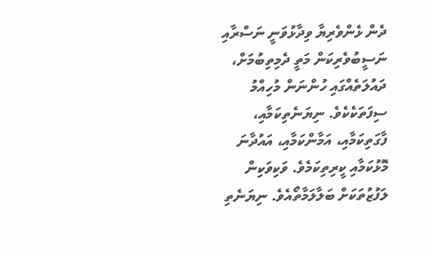ދެން ޅެންވެރިޔާ ވިދާޅުވަނީ ނަސްރާއި ނަސީބުވެރިކަން މަތީ ދެމިތިބުމަށް، ދައުލަތެއްގައި ހުންނަން މުހިއްމު ސިފަތަކެކެވެ. ނިޔަނެތިކަމާއި، ފާގަތިކަމާއި، އަމާންކަމާއި، އައުދާނަ މޮޅުކަމާއި ކީރިތިކަމެވެ. ވަކިވަކިން ލަފުޒުތަކަށް ބަލާލަމާތޯއެވެ. ނިޔަނެތި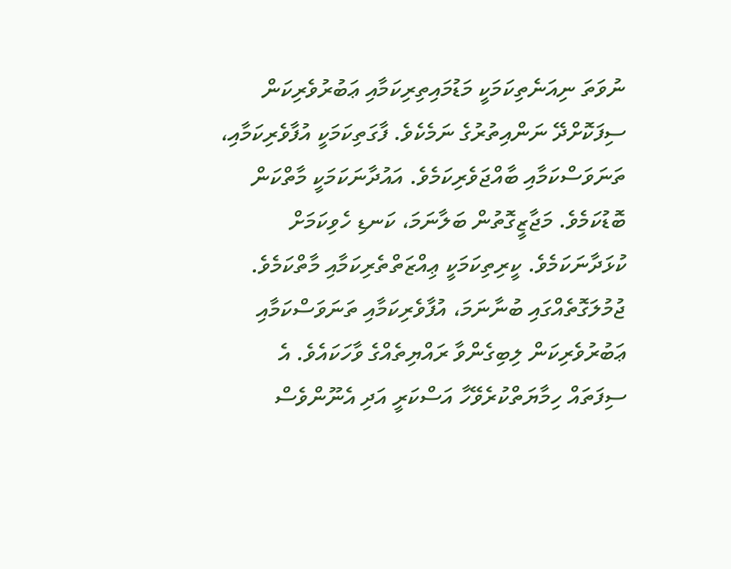ނުވަތަ ނިއަނެތިކަމަކީ މަޑުމައިތިރިކަމާއި ޢަބުރުވެރިކަން ސިފަކޮށްދޭ ނަންއިތުރުގެ ނަމެކެވެ. ފާގަތިކަމަކީ އުފާވެރިކަމާއި، ތަނަވަސްކަމާއި ބާއްޖަވެރިކަމެވެ. އައުދާނަކަމަކީ މާތްކަން ބޮޑުކަމެވެ. މަޖާޒީގޮތުން ބަލާނަމަ، ކަނޑި ހެވިކަމަށް ކުޅަދާނަކަމެވެ. ކީރިތިކަމަކީ ޢިއްޒަތްތެރިކަމާއި މާތްކަމެވެ.
ޖުމުލަގޮތެއްގައި ބުނާނަމަ، އުފާވެރިކަމާއި ތަނަވަސްކަމާއި ޢަބުރުވެރިކަން ލިބިގެންވާ ރައްޔިތެއްގެ ވާހަކައެވެ. އެ ސިފަތައް ހިމާޔަތްކުރެވޭހާ އަސްކަރީ އަދި އެނޫންވެސް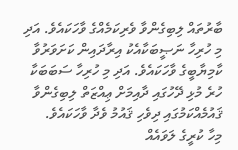ބާރުތައް ލިބިގެންވާ ވެރިކަމެއްގެ ވާހަކައެވެ. އަދި މި ހުރިހާ ނަޞީބަކާއެކު އިރާދައިން ކަށަވަރުވާ ކާމިޔާބީގެ ވާހަކައެވެ. އަދި މި ހުރިހާ ސަބަބަކާ ހުރެ މުޅި ދޭހުގައި ދާއިމަށް ޢިއްޒަތް ލިބިގެންވާ ޤައުމެއްކަމުގައި ދިވެހި ޤައުމު ވެދާ ވާހަކައެވެ.
މިހާ ކުރީގެ ލަވައެއް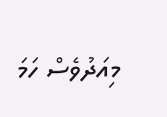މިއަދުވެސް ހަމަ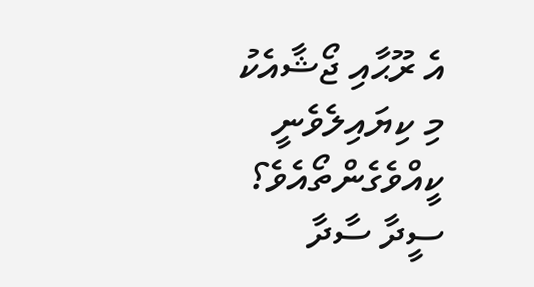އެ ރޫޙާއި ޖޯޝާއެކު މި ކިޔައިލެވެނީ ކީއްވެގެންތޯއެވެ؟ ސީދާ ސާދާ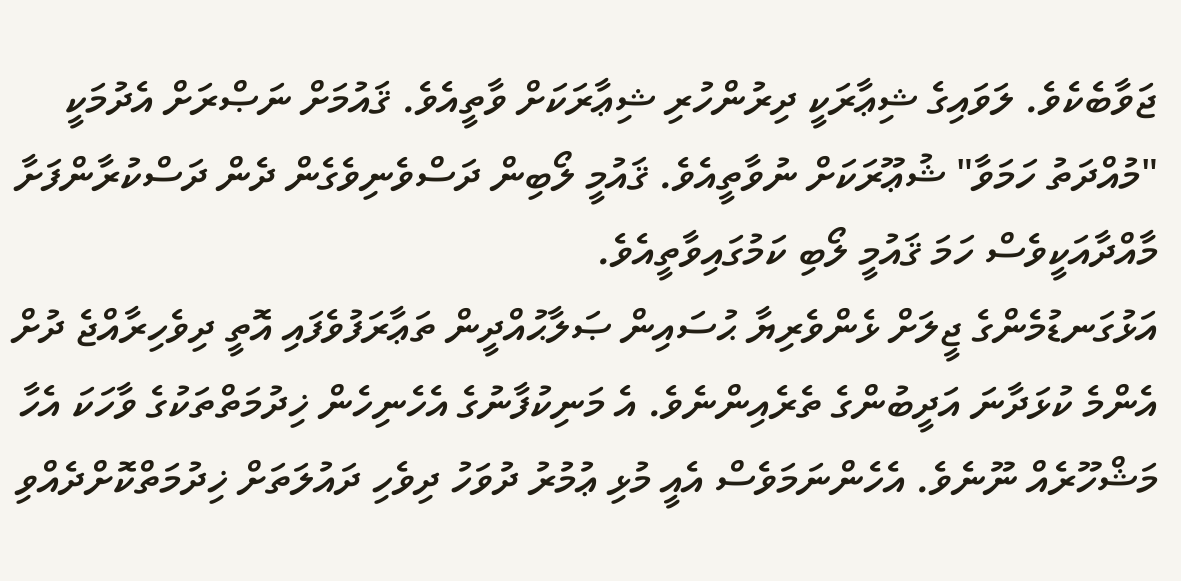ޖަވާބެކެވެ. ލަވައިގެ ޝިޢާރަކީ ދިރުންހުރި ޝިޢާރަކަށް ވާތީއެވެ. ޤައުމަށް ނަޞްރަށް އެދުމަކީ "މުއްދަތު ހަމަވާ" ޝުޢޫރަކަށް ނުވާތީއެވެ. ޤައުމީ ލޯބިން ދަސްވެނިވެގެން ދެން ދަސްކުރާންފަށާ މާއްދާއަކީވެސް ހަމަ ޤައުމީ ލޯބި ކަމުގައިވާތީއެވެ.
އަޅުގަނޑުމެންގެ ޖީލަށް ޅެންވެރިޔާ ޙުސައިން ޞަލާޙުއްދީން ތަޢާރަފުވެފައި އޮތީ ދިވެހިރާއްޖެ ދުށް އެންމެ ކުޅަދާނަ އަދީބުންގެ ތެރެއިންނެވެ. އެ މަނިކުފާނުގެ އެހެނިހެން ޚިދުމަތްތަކުގެ ވާހަކަ އެހާ މަޝްހޫރެއް ނޫނެވެ. އެހެންނަމަވެސް އެއީ މުޅި ޢުމުރު ދުވަހު ދިވެހި ދައުލަތަށް ޚިދުމަތްކޮށްދެއްވި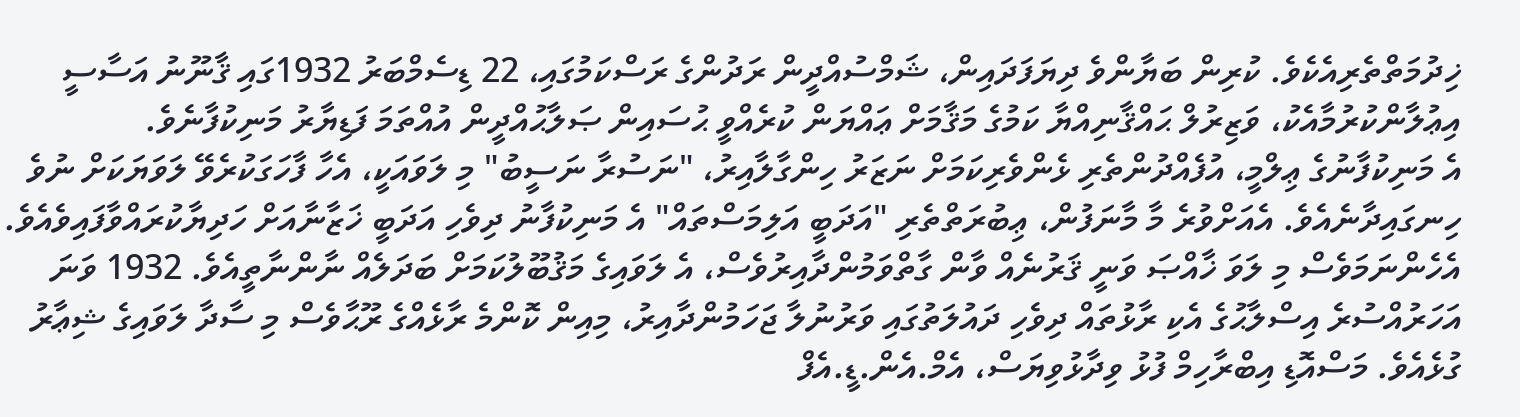ޚިދުމަތްތެރިއެކެވެ. ކުރިން ބަޔާންވެ ދިޔަފަދައިން، ޝަމްސުއްދީން ރަދުންގެ ރަސްކަމުގައި، 22 ޑިސެމްބަރު 1932ގައި ޤާނޫނު އަސާސީ އިޢުލާންކުރުމާއެކު، ވަޒިރުލް ޙައްޤާނިއްޔާ ކަމުގެ މަޤާމަށް ޢައްޔަން ކުރެއްވީ ޙުސައިން ޞަލާޙުއްދީން އުއްތަމަ ފަޑިޔާރު މަނިކުފާނެވެ.
އެ މަނިކުފާނުގެ ޢިލްމީ، އުފެއްދުންތެރި ޅެންވެރިކަމަށް ނަޒަރު ހިންގާލާއިރު، "ނަސުރާ ނަސީބު" މި ލަވައަކީ، އެހާ ފާހަގަކުރެވޭ ލަވަޔަކަށް ނުވެ ހިނގައިދާނެއެވެ. އެއަށްވުރެ މާ މާނަފުން، ޢިބުރަތްތެރި "އަދަބީ އަލިމަސްތައް" އެ މަނިކުފާނު ދިވެހި އަދަބީ ޚަޒާނާއަށް ހަދިޔާކުރައްވާފައިވެއެވެ. އެހެންނަމަވެސް މި ލަވަ ޚާއްޞަ ވަނީ ޤަރުނެއް ވާން ގާތްވަމުންދާއިރުވެސް، އެ ލަވައިގެ މަޤުބޫލުކަމަށް ބަދަލެއް ނާންނާތީއެވެ. 1932 ވަނަ އަހަރުއްސުރެ އިސްލާޙުގެ އެކި ރާޅުތައް ދިވެހި ދައުލަތުގައި ވަރުނުލާ ޖަހަމުންދާއިރު، މިއިން ކޮންމެ ރާޅެއްގެ ރޫޙާވެސް މި ސާދާ ލަވައިގެ ޝިޢާރު ގުޅެއެވެ. މަސްއޮޑި އިބްރާހިމް ފުޅު ވިދާޅުވިޔަސް، އެމް.އެން.ޑީ.އެފް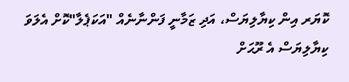ކޮޔަރ އިން ކިޔާލިޔަސް، އަދި ޒަމާނީ ފަންނާނެއް "އަކަޕެލާ"ކޮށް އެލަވަ ކިޔާލިޔަސް އެ ރޫޙަށް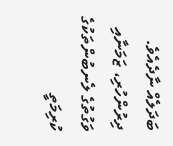ބަދަލެއް ނާދެއެވެ. ދިރުންހުރި، ޒަމަނާއި ވަގުތުގެ ލެނބުންތަކުގެ ކުރިމަތީ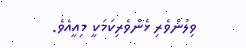ވިލުންވެރި ޅެންވެރިކަމަކީ މިއީއެވެ.